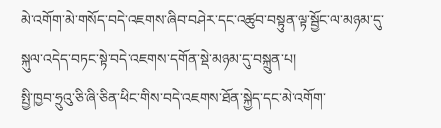མེ་འགོག་མེ་གསོད་བདེ་འཇགས་ཞིབ་བཤེར་དང་འཚུབ་བསྟུན་ལྟ་སྦྱོང་ལ་མཉམ་དུ་སྐུལ་འདེད་བཏང་སྟེ་བདེ་འཇགས་དགོན་སྡེ་མཉམ་དུ་བསྐྲུན་པ།
སྤྱི་ཁྱབ་ཧྲུའུ་ཅི་ཞི་ཅིན་ཕིང་གིས་བདེ་འཇགས་ཐོན་སྐྱེད་དང་མེ་འགོག་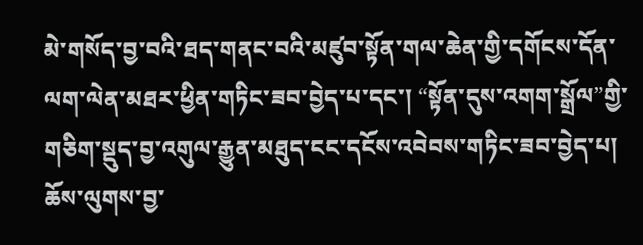མེ་གསོད་བྱ་བའི་ཐད་གནང་བའི་མཛུབ་སྟོན་གལ་ཆེན་གྱི་དགོངས་དོན་ལག་ལེན་མཐར་ཕྱིན་གཏིང་ཟབ་བྱེད་པ་དང་། “སྟོན་དུས་འགག་སྒྲོལ”གྱི་གཅིག་སྡུད་བྱ་འགུལ་རྒྱུན་མཐུད་ངང་དངོས་འབེབས་གཏིང་ཟབ་བྱེད་པ། ཆོས་ལུགས་བྱ་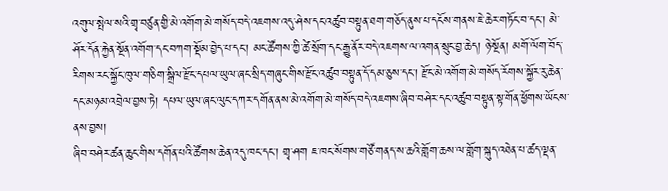འགུལ་སྤེལ་སའི་གྲྭ་བཙུན་གྱི་མེ་འགོག་མེ་གསོད་བདེ་འཇགས་འདུ་ཤེས་དང་འཚུབ་བསྟུན་ཐག་གཅོད་ནུས་པ་དངོས་གནས་ཇེ་ཆེར་གཏོང་བ་དང་། མེ་ཤོར་དོན་རྐྱེན་སྔོན་འགོག་དང་བཀག་སྡོམ་བྱེད་པ་དང་། མང་ཚོགས་ཀྱི་ཚེ་སྲོག་དང་རྒྱུ་ནོར་བདེ་འཇགས་ལ་འགན་སྲུང་བྱ་ཆེད། ཉེ་སྔོན། མགོ་ལོག་བོད་རིགས་རང་སྐྱོང་ཁུལ་གཅིག་སྒྲིལ་རྫོང་དཔལ་ཡུལ་ཞང་སྲིད་གཞུང་གིས་རྫོང་འཚུབ་བསྟུན་དོ་དམ་ཅུས་དང་། རྫོང་མེ་འགོག་མེ་གསོད་རོགས་སྐྱོར་རུ་ཆེན་དང་མཉམ་འབྲེལ་བྱས་ཏེ། དཔལ་ཡུལ་ཞང་ལུང་དཀར་དགོན་ནས་མེ་འགོག་མེ་གསོད་བདེ་འཇགས་ཞིབ་བཤེར་དང་འཚུབ་བསྟུན་སྟ་གོན་ཕྱོགས་ཡོངས་ནས་བྱས།
ཞིབ་བཤེར་ཚན་ཆུང་གིས་དགོན་པའི་ཚོགས་ཆེན་འདུ་ཁང་དང་། གྲྭ་ཤག ཇ་ཁང་སོགས་གཙོ་གནད་ས་ཆའི་གློག་ཆས་ལ་གློག་སྐུད་འཐེན་པ་ཚད་ལྡན་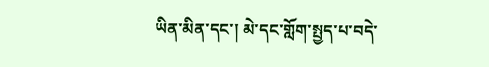ཡིན་མིན་དང་། མེ་དང་གློག་སྤྱད་པ་བདེ་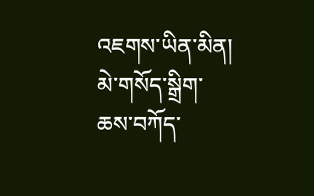འཇགས་ཡིན་མིན། མེ་གསོད་སྒྲིག་ཆས་བཀོད་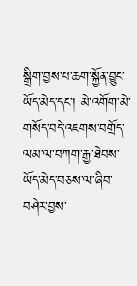སྒྲིག་བྱས་པ་ཆག་སྐྱོན་བྱུང་ཡོད་མེད་དང་། མེ་འགོག་མེ་གསོད་བདེ་འཇགས་བགྲོད་ལམ་ལ་བཀག་རྒྱ་ཐེབས་ཡོད་མེད་བཅས་ལ་ཞིབ་བཤེར་བྱས་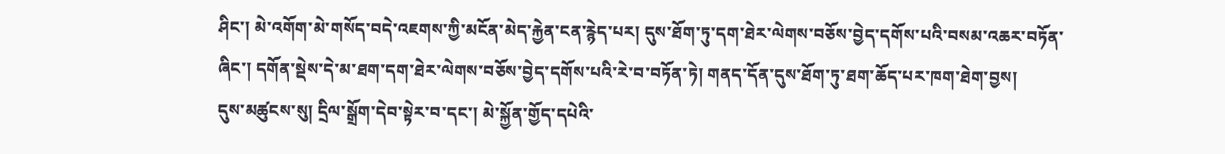ཤིང་། མེ་འགོག་མེ་གསོད་བདེ་འཇགས་ཀྱི་མངོན་མེད་རྐྱེན་ངན་རྙེད་པར། དུས་ཐོག་ཏུ་དག་ཐེར་ལེགས་བཅོས་བྱེད་དགོས་པའི་བསམ་འཆར་བཏོན་ཞིང་། དགོན་སྡེས་དེ་མ་ཐག་དག་ཐེར་ལེགས་བཅོས་བྱེད་དགོས་པའི་རེ་བ་བཏོན་ཏེ། གནད་དོན་དུས་ཐོག་ཏུ་ཐག་ཆོད་པར་ཁག་ཐེག་བྱས།
དུས་མཚུངས་སུ། དྲིལ་སྒྲོག་དེབ་སྟེར་བ་དང་། མེ་སྐྱོན་གྱོད་དཔེའི་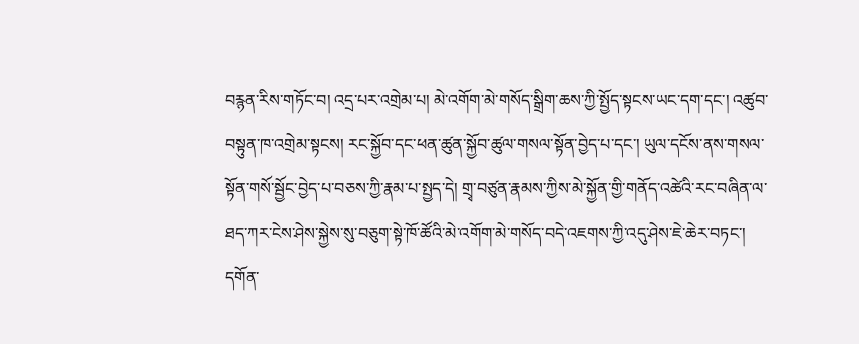བརྙན་རིས་གཏོང་བ། འདྲ་པར་འགྲེམ་པ། མེ་འགོག་མེ་གསོད་སྒྲིག་ཆས་ཀྱི་སྤྱོད་སྟངས་ཡང་དག་དང་། འཚུབ་བསྟུན་ཁ་འགྲེམ་སྟངས། རང་སྐྱོབ་དང་ཕན་ཚུན་སྐྱོབ་ཚུལ་གསལ་སྟོན་བྱེད་པ་དང་། ཡུལ་དངོས་ནས་གསལ་སྟོན་གསོ་སྦྱོང་བྱེད་པ་བཅས་ཀྱི་རྣམ་པ་སྤྱད་དེ། གྲྭ་བཙུན་རྣམས་ཀྱིས་མེ་སྐྱོན་གྱི་གནོད་འཚེའི་རང་བཞིན་ལ་ཐད་ཀར་ངེས་ཤེས་སྐྱེས་སུ་བཅུག་སྟེ་ཁོ་ཚོའི་མེ་འགོག་མེ་གསོད་བདེ་འཇགས་ཀྱི་འདུ་ཤེས་ཇེ་ཆེར་བཏང་།
དགོན་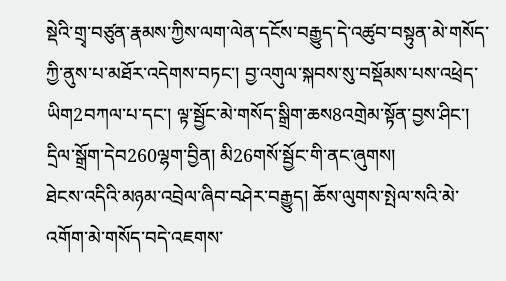སྡེའི་གྲྭ་བཙུན་རྣམས་ཀྱིས་ལག་ལེན་དངོས་བརྒྱུད་དེ་འཚུབ་བསྟུན་མེ་གསོད་ཀྱི་ནུས་པ་མཐོར་འདེགས་བཏང་། བྱ་འགུལ་སྐབས་སུ་བསྡོམས་པས་འཕྲེད་ཡིག2བཀལ་པ་དང་། ལྟ་སྦྱོང་མེ་གསོད་སྒྲིག་ཆས8འགྲེམ་སྟོན་བྱས་ཤིང་། དྲིལ་སྒྲོག་དེབ260ལྷག་བྱིན། མི26གསོ་སྦྱོང་གི་ནང་ཞུགས།
ཐེངས་འདིའི་མཉམ་འབྲེལ་ཞིབ་བཤེར་བརྒྱུད། ཆོས་ལུགས་སྤེལ་སའི་མེ་འགོག་མེ་གསོད་བདེ་འཇགས་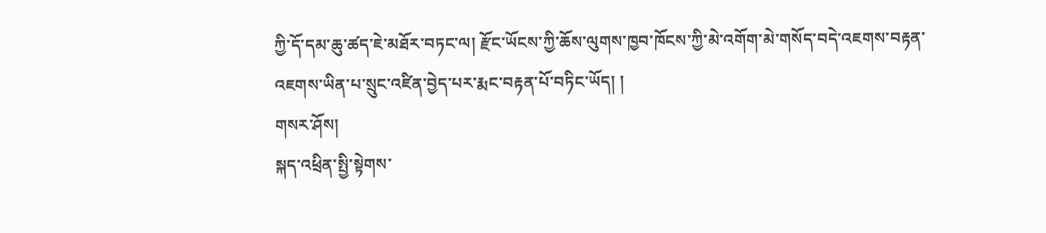ཀྱི་དོ་དམ་ཆུ་ཚད་ཇེ་མཐོར་བཏང་ལ། རྫོང་ཡོངས་ཀྱི་ཆོས་ལུགས་ཁྱབ་ཁོངས་ཀྱི་མེ་འགོག་མེ་གསོད་བདེ་འཇགས་བརྟན་འཇགས་ཡིན་པ་སྲུང་འཛིན་བྱེད་པར་རྨང་བརྟན་པོ་བཏིང་ཡོད། །
གསར་ཤོས།
སྐད་འཕྲིན་སྤྱི་སྟེགས་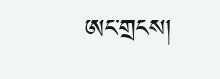ཨང་གྲངས།